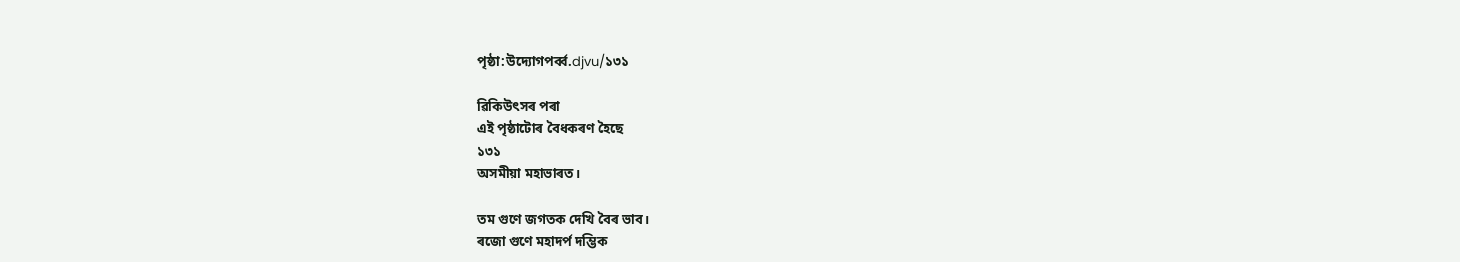পৃষ্ঠা:উদ্যোগপৰ্ব্ব.djvu/১৩১

ৱিকিউৎসৰ পৰা
এই পৃষ্ঠাটোৰ বৈধকৰণ হৈছে
১৩১
অসমীয়া মহাভাৰত।

তম গুণে জগতক দেখি বৈৰ ভাব।
ৰজো গুণে মহাদৰ্প দম্ভিক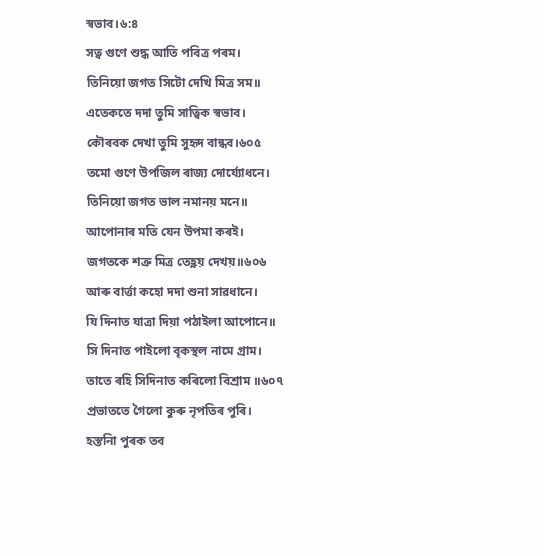স্বভাব।৬:৪
সত্ব গুণে শুদ্ধ আতি পবিত্ৰ পৰম।
তিনিয়ো জগত সিটো দেখি মিত্ৰ সম॥
এতেকতে দদা তুমি সাত্বিক স্বভাব।
কৌৰবক দেখা তুমি সুহৃদ বান্ধব।৬০৫
তমো গুণে উপজিল ৰাজ্য দোৰ্য্যোধনে।
তিনিয়ো জগত ভাল নমানয় মনে॥
আপোনাৰ মতি যেন উপমা কৰই।
জগতকে শত্ৰু মিত্ৰ তেহ্ণয় দেখয়॥৬০৬
আৰু বাৰ্ত্তা কহো দদা শুনা সাৱধানে।
যি দিনাত যাত্ৰা দিয়া পঠাইলা আপোনে॥
সি দিনাত পাইলো বৃকস্থল নামে গ্ৰাম।
তাতে ৰহি সিদিনাত কৰিলো বিশ্ৰাম ॥৬০৭
প্ৰভাততে গৈলো কুৰু নৃপতিৰ পুৰি।
হস্তনিা পুৰক তব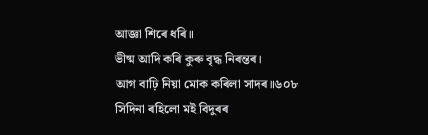আজ্ঞা শিৰে ধৰি॥
ভীষ্ম আদি কৰি কুৰু বৃদ্ধ নিৰন্তৰ।
আগ বাঢ়ি নিয়া মোক কৰিলা সাদৰ॥৬০৮
সিদিনা ৰহিলো মই বিদুৰৰ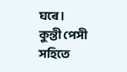ঘৰে।
কুন্তী পেসী সহিতে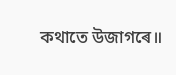কথাতে উজাগৰে॥